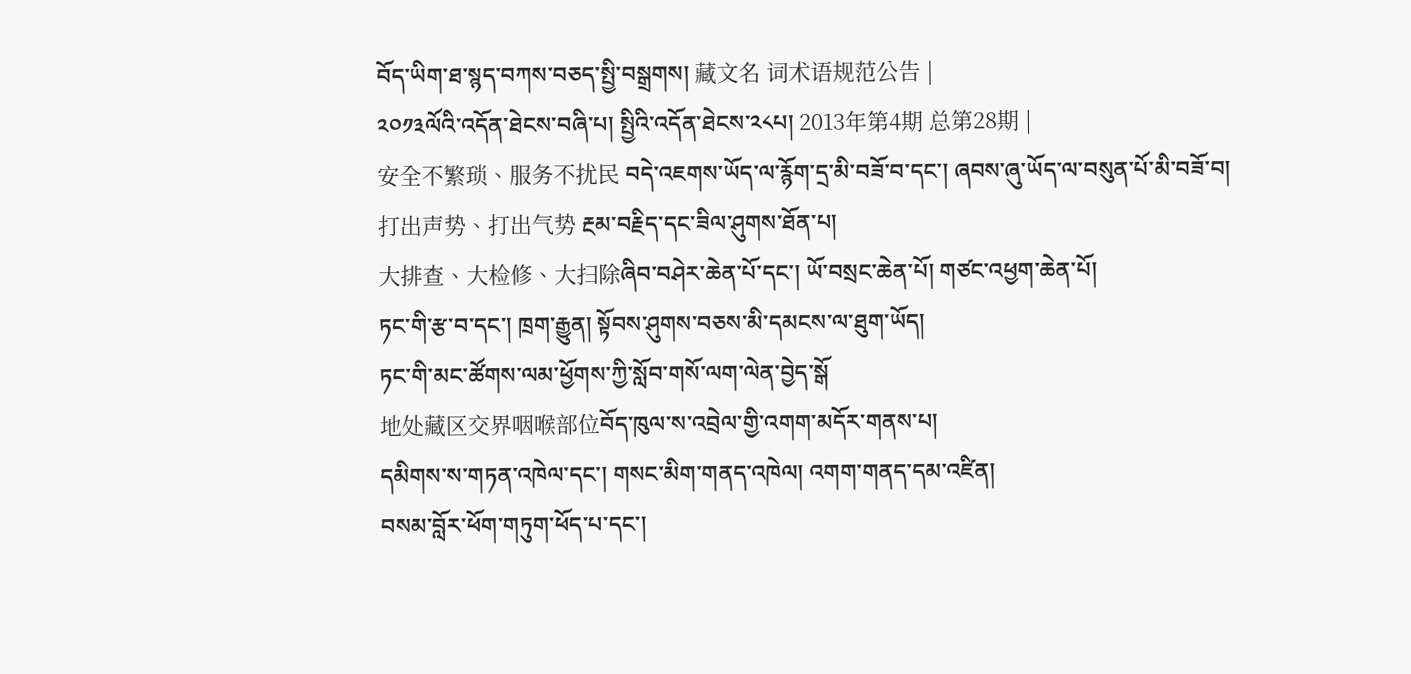བོད་ཡིག་ཐ་སྙད་བཀས་བཅད་སྤྱི་བསྒྲགས། 藏文名 词术语规范公告 |
༢༠༡༣ལོའི་འདོན་ཐེངས་བཞི་པ། སྤྱིའི་འདོན་ཐེངས་༢༨པ། 2013年第4期 总第28期 |
安全不繁琐、服务不扰民 བདེ་འཇགས་ཡོད་ལ་རྙོག་དྲ་མི་བཟོ་བ་དང་། ཞབས་ཞུ་ཡོད་ལ་བསུན་པོ་མི་བཟོ་བ།
打出声势、打出气势 རྔམ་བརྗིད་དང་ཟིལ་ཤུགས་ཐོན་པ།
大排查、大检修、大扫除ཞིབ་བཤེར་ཆེན་པོ་དང་། ཡོ་བསྲང་ཆེན་པོ། གཙང་འཕྱག་ཆེན་པོ།
ཏང་གི་རྩ་བ་དང་། ཁྲག་རྒྱུན། སྟོབས་ཤུགས་བཅས་མི་དམངས་ལ་ཐུག་ཡོད།
ཏང་གི་མང་ཚོགས་ལམ་ཕྱོགས་ཀྱི་སློབ་གསོ་ལག་ལེན་བྱེད་སྒོ
地处藏区交界咽喉部位བོད་ཁུལ་ས་འབྲེལ་གྱི་འགག་མདོར་གནས་པ།
དམིགས་ས་གཏན་འཁེལ་དང་། གསང་མིག་གནད་འཁེལ། འགག་གནད་དམ་འཛིན།
བསམ་བློར་ཕོག་གཏུག་ཕོད་པ་དང་།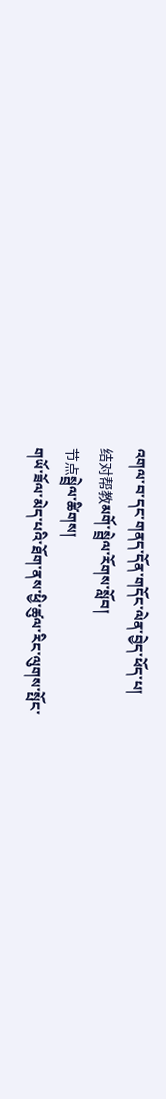འགལ་བ་དང་གནད་དོན་གདོང་ལེན་བྱེད་ཕོད་པ།
结对帮教མགོ་སྦྲེལ་རོགས་སློབ།
节点སྦྲེལ་ཚིགས།
གཡོ་ཟོལ་མེད་པའི་ཐོག་ནས་ཕྱི་ཚུལ་རིང་ལུགས་སྤོང་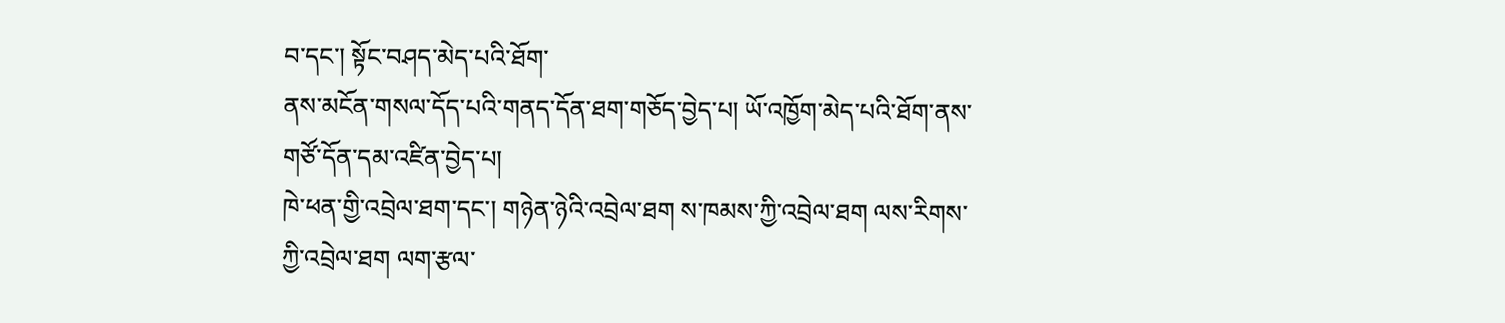བ་དང་། སྟོང་བཤད་མེད་པའི་ཐོག་
ནས་མངོན་གསལ་དོད་པའི་གནད་དོན་ཐག་གཅོད་བྱེད་པ། ཡོ་འཁྱོག་མེད་པའི་ཐོག་ནས་
གཙོ་དོན་དམ་འཛིན་བྱེད་པ།
ཁེ་ཕན་གྱི་འབྲེལ་ཐག་དང་། གཉེན་ཉེའི་འབྲེལ་ཐག ས་ཁམས་ཀྱི་འབྲེལ་ཐག ལས་རིགས་
ཀྱི་འབྲེལ་ཐག ལག་རྩལ་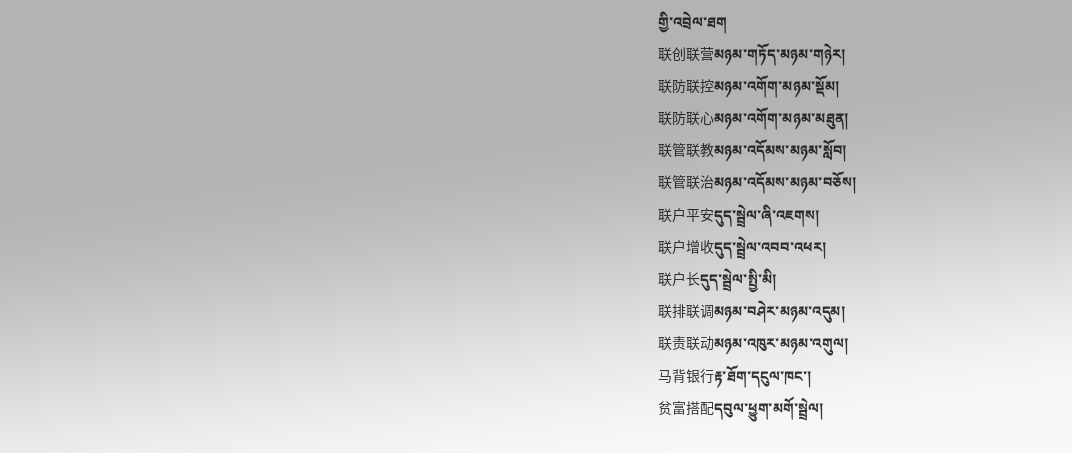གྱི་འབྲེལ་ཐག
联创联营མཉམ་གཏོད་མཉམ་གཉེར།
联防联控མཉམ་འགོག་མཉམ་སྡོམ།
联防联心མཉམ་འགོག་མཉམ་མཐུན།
联管联教མཉམ་འདོམས་མཉམ་སློབ།
联管联治མཉམ་འདོམས་མཉམ་བཅོས།
联户平安དུད་སྦྲེལ་ཞི་འཇགས།
联户增收དུད་སྦྲེལ་འབབ་འཕར།
联户长དུད་སྦྲེལ་སྤྱི་མི།
联排联调མཉམ་བཤེར་མཉམ་འདུམ།
联责联动མཉམ་འཁུར་མཉམ་འགུལ།
马背银行རྟ་ཐོག་དངུལ་ཁང་།
贫富搭配དབུལ་ཕྱུག་མགོ་སྦྲེལ།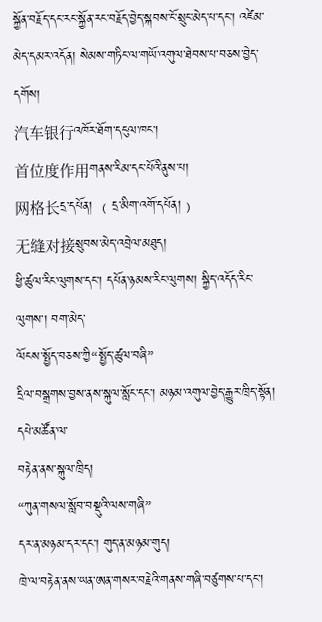སྐྱོན་བརྗོད་དང་རང་སྐྱོན་རང་བརྗོད་བྱེད་སྐབས་ངོ་སྲུང་མེད་པ་དང་། འཛེམ་
མེད་དམར་འདོན། སེམས་གཏིང་ལ་གཡོ་འགུལ་ཐེབས་པ་བཅས་བྱེད་དགོས།
汽车银行འཁོར་ཐོག་དངུལ་ཁང་།
首位度作用གནས་རིམ་དང་པོའི་ནུས་པ།
网格长དྲ་དཔོན། ﹙དྲ་མིག་འགོ་དཔོན།﹚
无缝对接སྲུབས་མེད་འབྲེལ་མཐུད།
ཕྱི་ཚུལ་རིང་ལུགས་དང་། དཔོན་ཉམས་རིང་ལུགས། སྐྱིད་འདོད་རིང་ལུགས་། བག་མེད་
ལོངས་སྤྱོད་བཅས་ཀྱི“སྤྱོད་ཚུལ་བཞི”
དྲིལ་བསྒྲགས་བྱས་ནས་སྐུལ་སློང་དང་། མཉམ་འགུལ་བྱེད་རྒྱུར་ཁྲིད་སྟོན། དཔེ་མཚོན་ལ་
བརྟེན་ནས་སྐུལ་ཁྲིད།
“ཀུན་གསལ་སློབ་བསྡུའི་ལས་གཞི”
དར་ན་མཉམ་དར་དང་། གུད་ན་མཉམ་གུད།
ཁྲེ་ལ་བརྟེན་ནས་ཡན་ཨན་གསར་བརྗེའི་གནས་གཞི་བཙུགས་པ་དང་།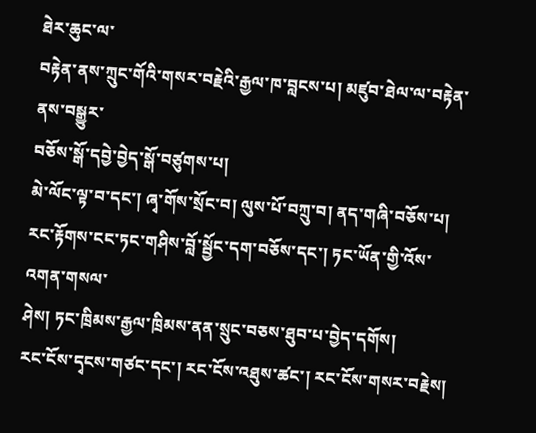ཐེར་ཆུང་ལ་
བརྟེན་ནས་ཀྲུང་གོའི་གསར་བརྗེའི་རྒྱལ་ཁ་བླངས་པ། མཛུབ་ཐེལ་ལ་བརྟེན་ནས་བསྒྱུར་
བཅོས་སྒོ་དབྱེ་བྱེད་སྒོ་བཙུགས་པ།
མེ་ལོང་ལྟ་བ་དང་། ཞྭ་གོས་སྲོང་བ། ལུས་པོ་བཀྲུ་བ། ནད་གཞི་བཅོས་པ།
རང་རྟོགས་ངང་ཏང་གཤིས་བློ་སྦྱོང་དག་བཅོས་དང་། ཏང་ཡོན་གྱི་འོས་འགན་གསལ་
ཤེས། ཏང་ཁྲིམས་རྒྱལ་ཁྲིམས་ནན་སྲུང་བཅས་ཐུབ་པ་བྱེད་དགོས།
རང་ངོས་དྭངས་གཙང་དང་། རང་ངོས་འཐུས་ཚང་། རང་ངོས་གསར་བརྗེས།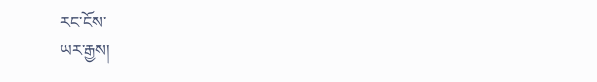རང་ངོས་
ཡར་རྒྱས།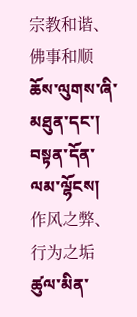宗教和谐、佛事和顺ཆོས་ལུགས་ཞི་མཐུན་དང་། བསྟན་དོན་ལམ་ལྷོངས།
作风之弊、行为之垢 ཚུལ་མིན་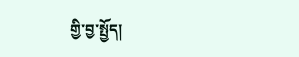གྱི་བྱ་སྤྱོད།